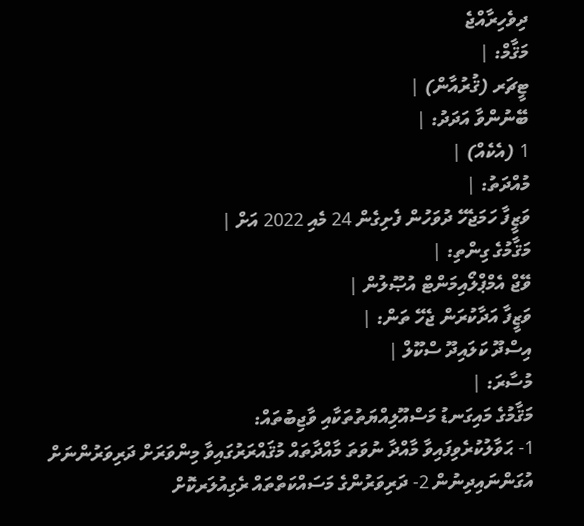ދިވެހިރާއްޖެ
މަޤާމް: |
ޓީޗަރ (ޤުރުއާން) |
ބޭނުންވާ އަދަދު: |
1 (އެކެއް) |
މުއްދަތު: |
ވަޒީފާ ހަމަޖެހޭ ދުވަހުން ފެށިގެން 24 މެއި 2022 އަށް |
މަޤާމުގެ ގިންތި: |
ވޭޖް އެމްޕްލޯއިމަންޓް އުޞޫލުން |
ވަޒީފާ އަދާކުރަން ޖެހޭ ތަން: |
އިސްދޫ ކަލައިދޫ ސްކޫލް |
މުސާރަ: |
މަޤާމުގެ މައިގަނޑު މަސްއޫލިއްޔަތުތަކާއި ވާޖިބުތައް:
1- ޙަވާލުކުރެވިފައިވާ މާއްދާ ނުވަތަ މާއްދާތައް މުޤައްރަރުގައިވާ މިންވަރަށް ދަރިވަރުންނަށް އުގަންނައިދިނުން 2- ދަރިވަރުންގެ މަސައްކަތްތައް ރެގިއުލަރކޮށް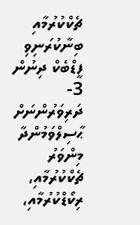ޗެކްކުރުމާއި ބިނާކުރަނިވި ފީޑްބެކް ދިނުން 3- ދަރިވަރުންނަށް ޙާސިލްވަމުންދާ މިންވަރު ޗެކްކުރުމާއި، ރިކޯޑްކުރުމާއި،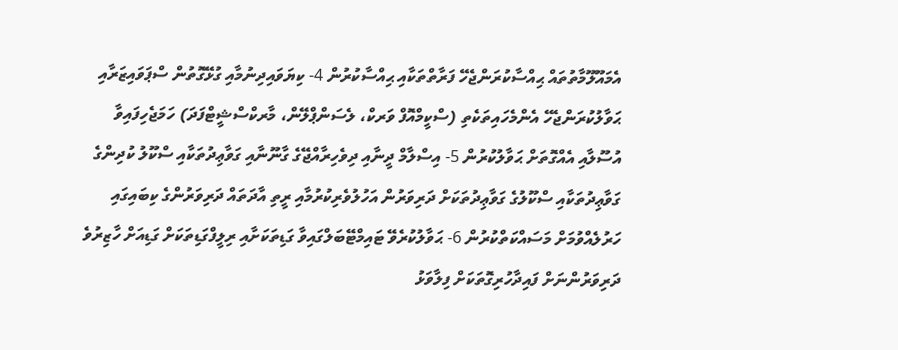އެމައޫލޫމާތުތައް ޙިއްސާކުރަންޖެހޭ ފަރާތްތަކާއި ޙިއްސާކުރުން 4- ކިޔަވައިދިނުމާއި ގުޅޭގޮތުން ސްޕަވައިޒަރާއި ޙަވާލުކުރަންޖެހޭ އެންމެހައިތަކެތި (ސްކީމްއޮފް ވަރކް، ލެސަންޕްލޭން، މާރކްސްޝީޓްފަދަ) ހަމަޖެހިފައިވާ އުސޫލާއި އެއްގޮތަށް ޙަވާލުކުރުން 5- އިސްލާމް ދީނާއި ދިވެހިރާއްޖޭގެ ގާނޫނާއި ގަވާޢިދުތަކާއި ސްކޫލު ކުދިންގެ ގަވާޢިދުތަކާއި ސްކޫލުގެ ގަވާޢިދުތަކަށް ދަރިވަރުން އަހުލުވެރިކުރުމާއި ރީތި އާދަތައް ދަރިވަރުންގެ ކިބައިގައި ހަރުލެއްވުމަށް މަސައްކަތްކުރުން 6- ޙަވާލުކުރެވޭ ޓައިމްޓޭބަލްގައިވާ ގަޑިތަކަށާއި ރިލީފްގަޑިތަކަށް ގަޑިއަށް ހާޒިރުވެ ދަރިވަރުންނަށް ފައިދާހުރިގޮތަކަށް ފިލާވަޅު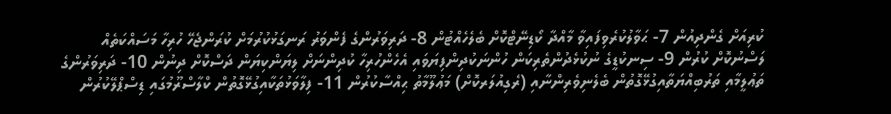ކުރިއަށް ގެންދިއުން 7- ޙަވާލުކުރެވިފައިވާ މާއްދާ ކޯޑިނޭޓްކޮށް ބެލެހެއްޓުން 8- ދަރިވަރުންގެ ފެންވަރު ރަނގަޅުކުރުމަށް ކުރަންޖެހޭ ހުރިހާ މަސައްކަތެއް ލަސްނުކޮށް ކުރުން 9- ސިނކުޑީގެ ނުކުޅެދުންތެރިކަން ހުންނަކުދިންފިޔަވައި އެހެންހުރިހާ ކުދިންނަށް ލިޔަންކިޔަން ދަސްކޮށް ދިނުން 10- ދަރިވަރުންގެ ތަޢުލީމާއި ތަރުބިއްޔަތާއިގުޅޭގޮތުން ބެލެނިވެރިންނާއި (ރެގިއުލަރކޮށް) މަޢުލޫމާތު ޙިއްސާކުރުން 11- ފިލާވަޅުތަކާއިގުޅޭގޮތުން ކްލާސްރޫމުގައި ޑިސްޕްލޭކުރުން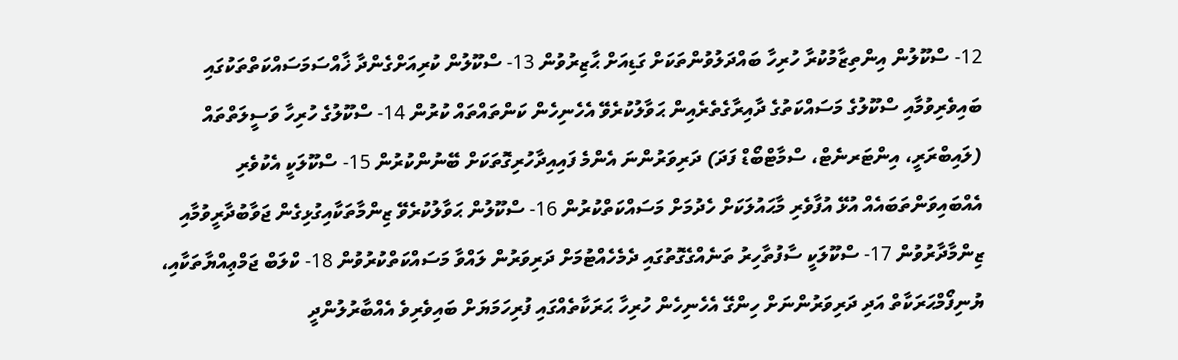12- ސްކޫލުން އިންތިޒާމުކުރާ ހުރިހާ ބައްދަލުވުންތަކަށް ގަޑިއަށް ޙާޒިރުވުން 13- ސްކޫލުން ކުރިއަށްގެންދާ ޚާއްސަމަސައްކަތްތަކުގައި ބައިވެރިވުމާއި ސްކޫލުގެ މަސައްކަތުގެ ދާއިރާގެތެރެއިން ޙަވާލުކުރެވޭ އެހެނިހެން ކަންތައްތައް ކުރުން 14- ސްކޫލުގެ ހުރިހާ ވަސީލަތްތައް (ލައިބްރަރީ، އިންޓަރނެޓް، ސްމާޓްބޯޑް ފަދަ) ދަރިވަރުންނަ އެންމެ ފައިއިދާހުރިގޮތަކަށް ބޭނުންކުރުން 15- ސްކޫލަކީ އެކުވެރި އެއްބައިވަންތަބައެއް އުޅޭ އުފާވެރި މާޙައުލަކަށް ހެދުމަށް މަސައްކަތްކުރުން 16- ސްކޫލުން ޙަވާލުކުރެވޭ ޒިންމާތަކާއިގުޅިގެން ޖަވާބުދާރީވުމާއި ޒިންމާދާރުވުން 17- ސްކޫލަކީ ސާފުތާހިރު ތަނެއްގެގޮތުގައި ދެމެހެއްޓުމަށް ދަރިވަރުން ލައްވާ މަސައްކަތްކުރުވުން 18- ކްލަބް ޖަމްޢިއްޔާތަކާއި، ޔުނިފޯމްޙަރަކާތް އަދި ދަރިވަރުންނަށް ހިންގޭ އެހެނިހެން ހުރިހާ ޙަރަކާތެއްގައި ފުރިހަމަޔަށް ބައިވެރިވެ އެއްބާރުލުންދީ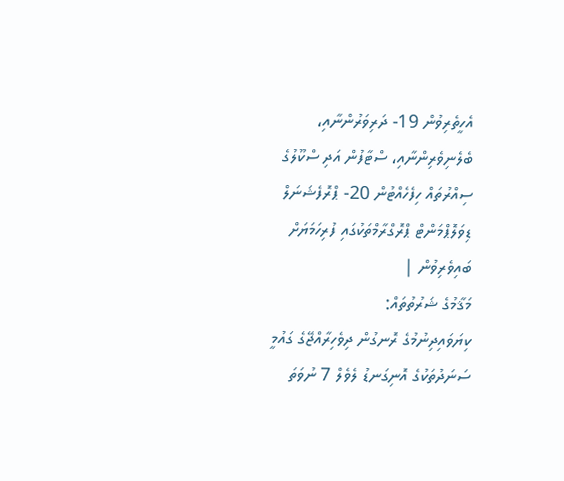އެހީތެރިވުން 19- ދަރިވަރުންނާއި، ބެލެނިވެރިންނާއި، ސްޓާފުން އަދި ސްކޫލުގެ ސިއްރުތައް ހިފެހެއްޓުން 20- ޕްރޮފެޝަނަލް ޑިވަލޮޕްމަންޓް ޕްރޮގްރާމްތަކުގައި ފުރިހަމަޔަށް ބައިވެރިވުން |
މަޤާމުގެ ޝަރުތުތައް:
ކިޔަވައިދިނުމުގެ ރޮނގުން ދިވެހިރާއްޖޭގެ ގައުމީ ސަނަދުތަކުގެ އޮނިގަނޑު ލެވެލް 7 ނުވަތަ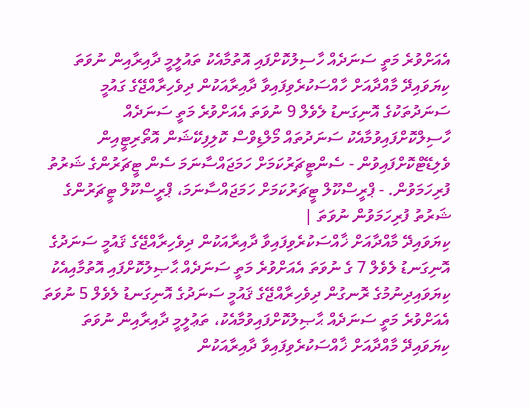އެއަށްވުރެ މަތީ ސަނަދެއް ހާސިލުކޮށްފައި އޮތުމާއެކު ތައުލީމީ ދާއިރާއިން ނުވަތަ ކިޔަވައިދޭ މާއްދާއަށް ހާއްސަކުރެވިފައިވާ ދާއިރާއަކުން ދިވެހިރާއްޖޭގެ ގައުމީ ސަނަދުތަކުގެ އޮނިގަނޑު ލެވެލް 9 ނުވަތަ އެއަށްވުރެ މަތީ ސަނަދެއް ހާސިލްކޮށްފައިވުމާއެކު ސަނަދުތައް މޯލްޑިވްސް ކޮލިފިކޭޝަން އޮތޯރިޓީއިން ވެލިޑޭޓްކޮށްފައިވުން - ސެންޓީޗަރުކަމަށް ހަމަޖައްސާނަމަ ސެން ޓީޗަރުންގެ ޝަރުތު ފުރިހަމަވުން. - ޕްރީސްކޫލް ޓީޗަރުކަމަށް ހަމަޖައްސާނަމަ، ޕްރީސްކޫލް ޓީޗަރުންގެ ޝަރުތު ފުރިހަމަވުން ނުވަތަ |
ކިޔަވައިދޭ މާއްދާއަށް ޚާއްސަކުރެވިފައިވާ ދާއިރާއަކުން ދިވެހިރާއްޖޭގެ ޤައުމީ ސަނަދުގެ އޮނިގަނޑު ލެވެލް 7 ގެ ނުވަތަ އެއަށްވުރެ މަތީ ސަނަދެއް ޙާޞިލުކޮށްފައި އޮތުމާއިއެކު ކިޔަވައިދިނުމުގެ ރޮނގުން ދިވެހިރާއްޖޭގެ ޤައުމީ ސަނަދުގެ އޮނިގަނޑު ލެވެލް 5 ނުވަތަ އެއަށްވުރެ މަތީ ސަނަދެއް ޙާޞިލުކޮށްފައިވުމާއެކު، ތަޢުލީމީ ދާއިރާއިން ނުވަތަ ކިޔަވައިދޭ މާއްދާއަށް ޚާއްސަކުރެވިފައިވާ ދާއިރާއަކުން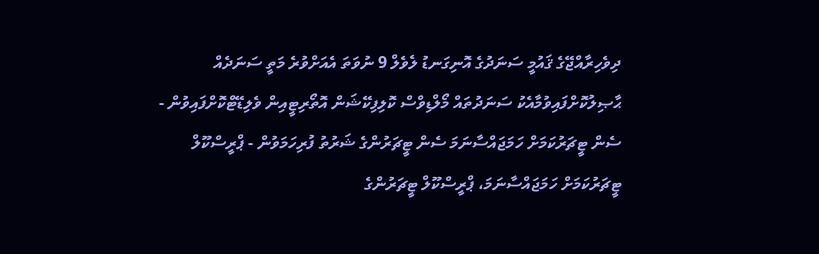ދިވެހިރާއްޖޭގެ ޤައުމީ ސަނަދުގެ އޮނިގަނޑު ލެވެލް 9 ނުވަތަ އެއަށްވުރެ މަތީ ސަނަދެއް ޙާޞިލުކޮށްފައިވުމާއެކު ސަނަދުތައް މޯލްޑިވްސް ކޮލިފިކޭޝަން އޮތޯރިޓީއިން ވެލިޑޭޓްކޮށްފައިވުން - ސެން ޓީޗަރުކަމަށް ހަމަޖައްސާނަމަ ސެން ޓީޗަރުންގެ ޝަރުތު ފުރިހަމަވުން - ޕްރީސްކޫލް ޓީޗަރުކަމަށް ހަމަޖައްސާނަމަ، ޕްރީސްކޫލް ޓީޗަރުންގެ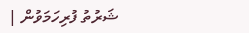ޝަރުތު ފުރިހަމަވުން |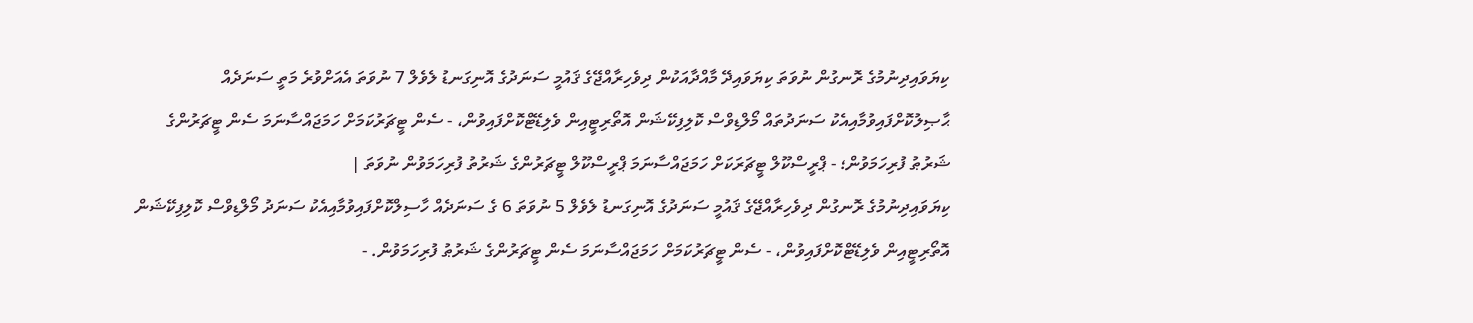ކިޔަވައިދިނުމުގެ ރޮނގުން ނުވަތަ ކިޔަވައިދޭ މާއްދާއަކުން ދިވެހިރާއްޖޭގެ ޤައުމީ ސަނަދުގެ އޮނިގަނޑު ލެވެލް 7 ނުވަތަ އެއަށްވުރެ މަތީ ސަނަދެއް ޙާޞިލުކޮށްފައިވުމާއިއެކު ސަނަދުތައް މޯލްޑިވްސް ކޮލިފިކޭޝަން އޮތޯރިޓީއިން ވެލިޑޭޓްކޮށްފައިވުން، - ސެން ޓީޗަރުކަމަށް ހަމަޖައްސާނަމަ ސެން ޓީޗަރުންގެ ޝަރުޠު ފުރިހަމަވުން؛ - ޕްރީސްކޫލް ޓީޗަރަކަށް ހަމަޖައްސާނަމަ ޕްރީސްކޫލް ޓީޗަރުންގެ ޝަރުތު ފުރިހަމަވުން ނުވަތަ |
ކިޔަވައިދިނުމުގެ ރޮނގުން ދިވެހިރާއްޖޭގެ ޤައުމީ ސަނަދުގެ އޮނިގަނޑު ލެވެލް 5 ނުވަތަ 6 ގެ ސަނަދެއް ހާސިލްކޮށްފައިވުމާއިއެކު ސަނަދު މޯލްޑިވްސް ކޮލިފިކޭޝަން އޮތޯރިޓީއިން ވެލިޑޭޓްކޮށްފައިވުން، - ސެން ޓީޗަރުކަމަށް ހަމަޖައްސާނަމަ ސެން ޓީޗަރުންގެ ޝަރުޠު ފުރިހަމަވުން. -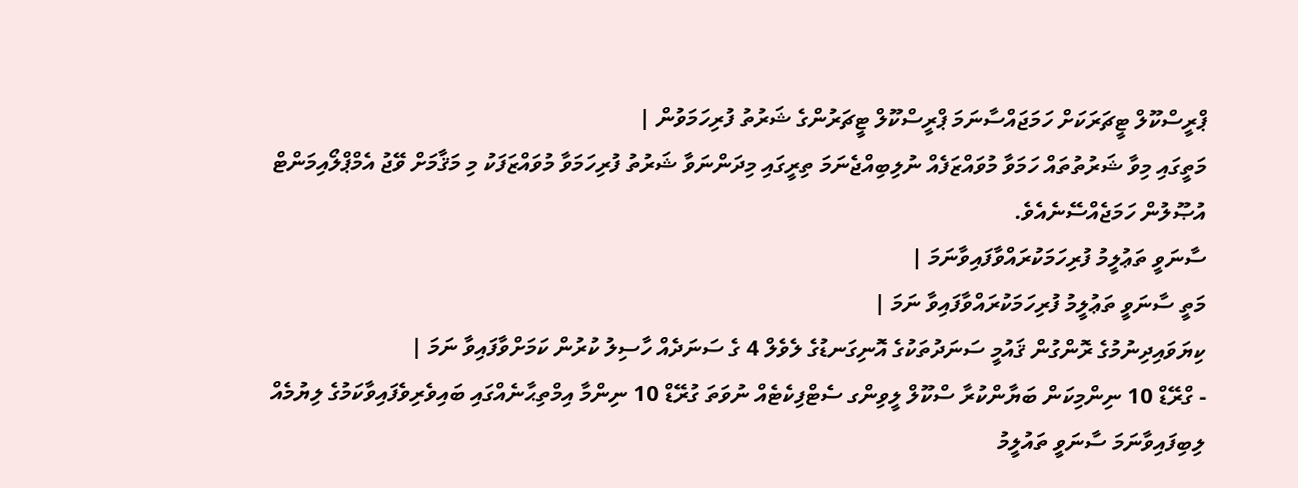ޕްރީސްކޫލް ޓީޗަރަކަށް ހަމަޖައްސާނަމަ ޕްރީސްކޫލް ޓީޗަރުންގެ ޝަރުތު ފުރިހަމަވުން |
މަތީގައި މިވާ ޝަރުތުތައް ހަމަވާ މުވައްޒަފެއް ނުލިބިއްޖެނަމަ ތިރީގައި މިދަންނަވާ ޝަރުތު ފުރިހަމަވާ މުވައްޒަފަކު މި މަޤާމަށް ވޭޖު އެމްޕްލޯއިމަންޓް އުޞޫލުން ހަމަޖެއްސޭނެއެވެ.
ސާނަވީ ތަޢުލީމު ފުރިހަމަކުރައްވާފައިވާނަމަ |
މަތީ ސާނަވީ ތަޢުލީމު ފުރިހަމަކުރައްވާފައިވާ ނަމަ |
ކިޔަވައިދިނުމުގެ ރޮންގުން ޤައުމީ ސަނަދުތަކުގެ އޮނިގަނޑުގެ ލެވެލް 4 ގެ ސަނަދެއް ހާސިލު ކުރުން ކަމަށްވާފައިވާ ނަމަ |
- ގްރޭޑް 10 ނިންމިކަން ބަޔާންކުރާ ސްކޫލް ލީވިންގ ސެޓްފިކެޓެއް ނުވަތަ ގުރޭޑް 10 ނިންމާ އިމްތިޙާނެއްގައި ބައިވެރިވެފައިވާކަމުގެ ލިޔުމެއް ލިބިފައިވާނަމަ ސާނަވީ ތައުލީމު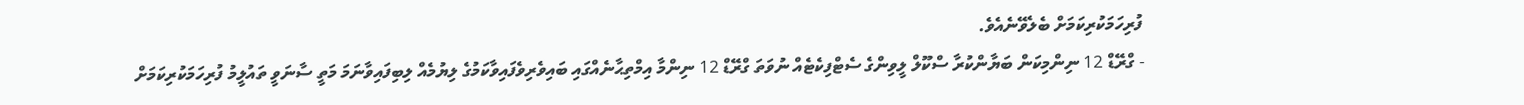ފުރިހަމަކުރިކަމަށް ބެލެވޭނެއެވެ.
- ގްރޭޑް 12 ނިންމިކަން ބަޔާންކުރާ ސްކޫލް ލީވިންގެ ސެޓްފިކެޓެއް ނުވަތަ ގްރޭޑް 12 ނިންމާ އިމްތިޙާނެއްގައި ބައިވެރިވެފައިވާކަމުގެ ލިޔުމެއް ލިބިފައިވާނަމަ މަތީ ސާނަވީ ތައުލީމު ފުރިހަމަކުރިކަމަށް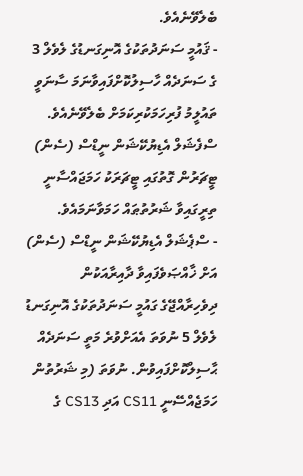ބެލެވޭނެއެވެ.
- ޤައުމީ ސަނަދުތަކުގެ އޮނިގަނޑުގެ ލެވެލް 3 ގެ ސަނަދެއް ހާސިލުކޮށްފައިވާނަމަ ސާނަވީ ތައުލީމު ފުރިހަމަކުރިކަމަށް ބެލެވޭނެއެވެ.
ސްފެޝަލް އެޑިޔުކޭޝަން ނީޑްސް (ސެން) ޓީޗަރުން ގޮތުގައި ޓީޗަރަކު ހަމަޖައްސާނީ ތިރީގައިވާ ޝަރުތުޠައް ހަމަވާނަމައެވެ.
- ސްޕެޝަލް އެޑިޔުކޭޝަން ނީޑްސް (ސެން) އަށް ޚާއްޞަވެފައިވާ ދާއިރާއަކުން ދިވެހިރާއްޖޭގެ ގައުމީ ސަނަދުތަކުގެ އޮނިގަނޑު ލެވެލް 5 ނުވަތަ އެއަށްވުރެ މަތީ ސަނަދެއް ޙާސިލްކޮށްފައިވުން. ނުވަތަ (މި ޝަރުތުން ހަމަޖެއްސޭނީ CS11 އަދި CS13 ގެ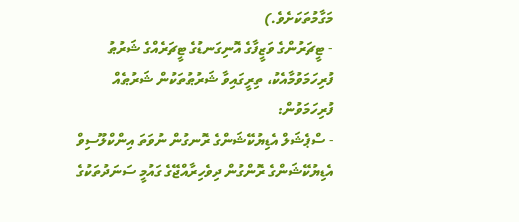މަގާމުތަކަށެވެ.)
- ޓީޗަރުންގެ ވަޒީފާގެ އޮނިގަނޑުގެ ޓީޗަރެއްގެ ޝަރުޠު ފުރިހަމަވުމާއެކު، ތިރީގައިވާ ޝަރުޠުތަކުން ޝަރުޠެއް ފުރިހަމަވުން:
- ސްޕެޝަލް އެޑިޔުކޭޝަންގެ ރޮނގުން ނުވަތަ އިންކްލޫސިވް އެޑިޔުކޭޝަންގެ ރޮންގުން ދިވެހިރާއްޖޭގެ ގައުމީ ސަނަދުތަކުގެ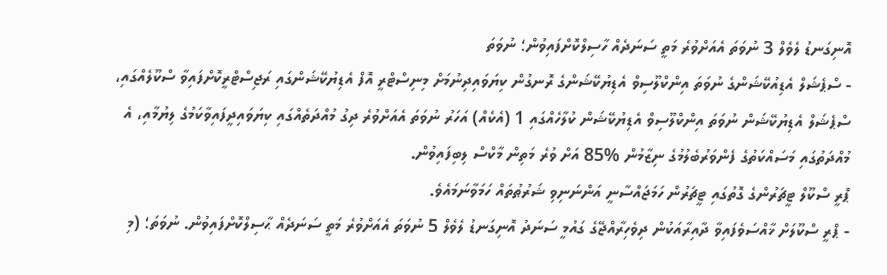އޮނިގަނޑު ލެވެލް 3 ނުވަތަ އެއަށްވުރެ މަތީ ސަނަދެއް ހާސިލްކޮށްފައިވުން؛ ނުވަތަ
- ސްޕެޝަލް އެޑިއުކޭޝަންގެ ނުވަތަ އިންކްލޫސިވް އެޑިޔުކޭޝަންގެ ރޮނގުން ކިޔަވައިދިނުމަށް މިނިސްޓްރީ އޮފް އެޑިޔުކޭޝަންގައި ރަޖިސްޓްރީކޮށްފައިވާ ސްކޫލެއްގައި، ސްޕެޝަލް އެޑިޔުކޭޝަން ނުވަތަ އިންކްލޫސިވް އެޑިޔުކޭޝަން ކުލާހެއްގައި 1 (އެކެއް) އަހަރު ނުވަތަ އެއަށްވުރެ ދިގު މުއްދަތެއްގައި ކިޔަވައިދީފައިވާކަމުގެ ލިޔުމާއި، އެ މުއްދަތުގައި މަސައްކަތުގެ ފެންވަރުބެލުމުގެ ނިޒާމުން %85 އަށް ވުރެ މަތިން މާކްސް ލިބިފައިވުން.
ޕްރީ ސްކޫލް ޓީޗަރުންގެ ގޮތުގައި ޓީޗަރުން ހަމަޖައްސާނީ އަންނަނިވި ޝަރުޠުތައް ހަމަވާނަމައެވެ.
- ޕްރީ ސްކޫލަށް ޚާއްސަވެފައިވާ ދާއިރާއަކުން ދިވެހިރާއްޖޭގެ ގައުމީ ސަނަދު އޮނިގަނޑު ލެވެލް 5 ނުވަތަ އެއަށްވުރެ މަތީ ސަނަދެއް ޙާސިލްކޮށްފައިވުން. ނުވަތަ؛ (މި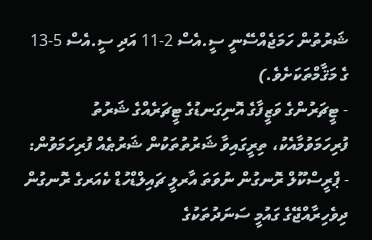ޝަރުތުން ހަމަޖެއްސޭނީ ސީ.އެސް 2-11 އަދި ސީ.އެސް 5-13 ގެ މަޤާމްތަކަށެވެ.)
- ޓީޗަރުންގެ ވަޒީފާގެ އޮނިގަނޑުގެ ޓީޗަރެއްގެ ޝަރުތު ފުރިހަމަވުމާއެކު، ތިރީގައިވާ ޝަރުތުތަކުން ޝަރުޠެއް ފުރިހަމަވުން:
- ޕްރީސްކޫލް ރޮނގުން ނުވަތަ އާރލީ ޗައިލްޑްހުޑް ކެއަރގެ ރޮނގުން ދިވެހިރާއްޖޭގެ ގައުމީ ސަނަދުތަކުގެ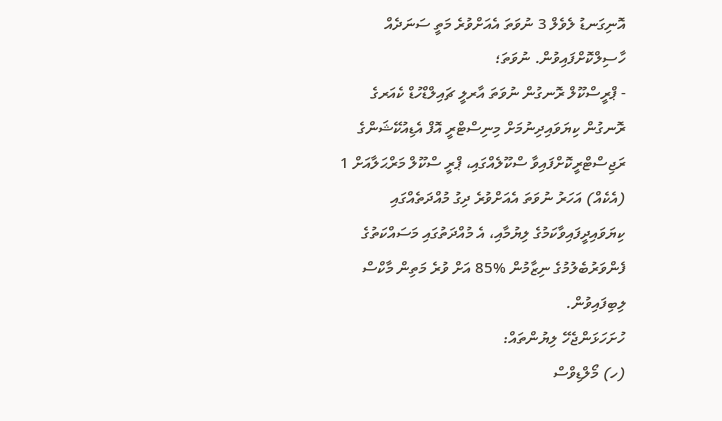އޮނިގަނޑު ލެވެލް 3 ނުވަތަ އެއަށްވުރެ މަތީ ސަނަދެއް ހާސިލްކޮށްފައިވުން. ނުވަތަ؛
- ޕްރީސްކޫލް ރޮނގުން ނުވަތަ އާރލީ ޗައިލްޑްހުޑް ކެއަރގެ ރޮނގުން ކިޔަވައިދިނުމަށް މިނިސްޓްރީ އޮފް އެޑިއުކޭޝަންގެ ރަޖިސްޓްރީކޮށްފައިވާ ސްކޫލެއްގައި، ޕްރީ ސްކޫލް މަރްޙަލާއަށް 1 (އެކެއް) އަހަރު ނުވަތަ އެއަށްވުރެ ދިގު މުއްދަތެއްގައި ކިޔަވައިދީފައިވާކަމުގެ ލިޔުމާއި، އެ މުއްދަތުގައި މަސައްކަތުގެ ފެންވަރުބެލުމުގެ ނިޒާމުން %85 އަށް ވުރެ މަތިން މާކްސް ލިބިފައިވުން.
ހުށަހަޅަންޖެހޭ ލިޔުންތައް:
(ހ) މޯލްޑިވްސް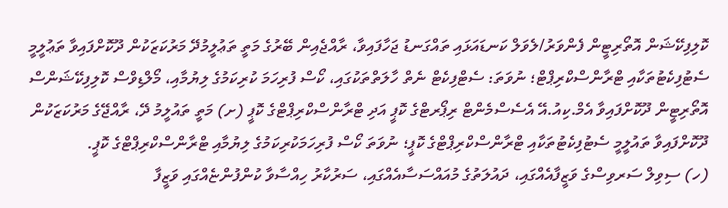ކޮލިފިކޭޝަން އޮތޯރިޓީން ފެންވަރު/ލެވަލް ކަނޑައަޅައި ތައްގަނޑު ޖަހާފައިވާ، ރާއްޖެއިން ބޭރުގެ މަތީ ތަޢުލީމުދޭ މަރުކަޒަކުން ދޫކޮށްފައިވާ ތަޢުލީމީ ސެޓުފިކެޓުތަކާއި ޓްރާންސްކްރިޕްޓް؛ ނުވަތަ: ސެޓްފިކެޓް ނެތް ހާލަތްތަކުގައި، ކޯސް ފުރިހަމަ ކުރިކަމުގެ ލިޔުމާއި، މޯލްޑިވްސް ކޮލިފިކޭޝަންސް އޮތޯރިޓީން ދޫކޮށްފައިވާ އެމް.ކިއު.އޭ އެސެސްމެންޓް ރިޕޯރޓްގެ ކޮޕީ އަދި ޓްރާންސްކްރިޕްޓްގެ ކޮޕީ (ށ) މަތީ ތައުލީމު ދޭ، ރާއްޖޭގެ މަރުކަޒަކުން ދޫކޮށްފައިވާ ތައުލީމީ ސެޓުފިކެޓުތަކާއި ޓްރާންސްކްރިޕްޓްގެ ކޮޕީ؛ ނުވަތަ ކޯސް ފުރިހަމަކުރިކަމުގެ ލިޔުމާއި ޓްރާންސްކްރިޕްޓްގެ ކޮޕީ.
(ހ) ސިވިލް ސަރވިސްގެ ވަޒީފާއެއްގައި، ދައުލަތުގެ މުއައްސަސާއެއްގައި، ސަރުކާރު ހިއްސާވާ ކުންފުންޏެއްގައި ވަޒީފާ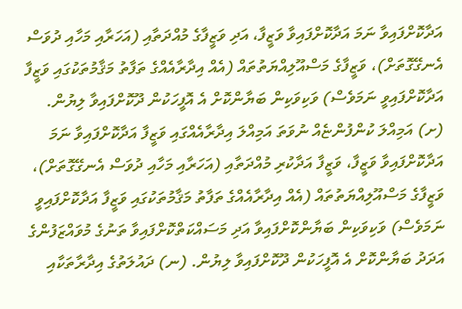އަދާކޮށްފައިވާ ނަމަ އަދާކޮށްފައިވާ ވަޒީފާ، އަދި ވަޒީފާގެ މުއްދަތާއި (އަހަރާއި މަހާއި ދުވަސް އެނގޭގޮތަށް)، ވަޒީފާގެ މަސްއޫލިއްޔަތުތައް (އެއް އިދާރާއެއްގެ ތަފާތު މަޤާމުތަކުގައި ވަޒީފާ އަދާކޮށްފައިވީ ނަމަވެސް) ވަކިވަކިން ބަޔާންކޮށް އެ އޮފީހަކުން ދޫކޮށްފައިވާ ލިޔުން. (ށ) އަމިއްލަ ކުންފުންޏެއް ނުވަތަ އަމިއްލަ އިދާރާއެއްގައި ވަޒީފާ އަދާކޮށްފައިވާ ނަމަ އަދާކޮށްފައިވާ ވަޒީފާ، ވަޒީފާ އަދާކުރި މުއްދަތާއި (އަހަރާއި މަހާއި ދުވަސް އެނގޭގޮތަށް)، ވަޒީފާގެ މަސްއޫލިއްޔަތުތައް (އެއް އިދާރާއެއްގެ ތަފާތު މަޤާމުތަކުގައި ވަޒީފާ އަދާކޮށްފައިވީ ނަމަވެސް) ވަކިވަކިން ބަޔާންކޮށްފައިވާ އަދި މަސައްކަތްކޮށްފައިވާ ތަނުގެ މުވައްޒަފުންގެ އަދަދު ބަޔާންކޮށް އެ އޮފީހަކުން ދޫކޮށްފައިވާ ލިޔުން. (ނ) ދައުލަތުގެ އިދާރާތަކާއި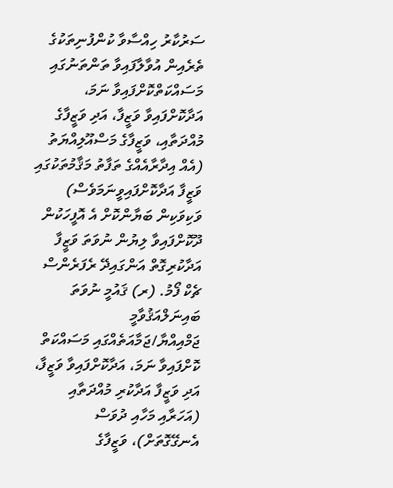ސަރުކާރު ހިއްސާވާ ކުންފުނިތަކުގެ ތެރެއިން އުވާލާފައިވާ ތަންތަނުގައި މަސައްކަތްކޮށްފައިވާ ނަމަ، އަދާކޮށްފައިވާ ވަޒީފާ، އަދި ވަޒީފާގެ މުއްދަތާއި، ވަޒީފާގެ މަސްއޫލިއްޔަތު (އެއް އިދާރާއެއްގެ ތަފާތު މަޤާމުތަކުގައި ވަޒީފާ އަދާކޮށްފައިވީނަމަވެސް) ވަކިވަކިން ބަޔާންކޮށް އެ އޮފީހަކުން ދޫކޮށްފައިވާ ލިޔުން ނުވަތަ ވަޒީފާ އަދާކުރިގޮތް އަންގައިދޭ ރެފަރެންސް ޗެކް ފޯމު. (ރ) ޤައުމީ ނުވަތަ ބައިނަލްއަޤުވާމީ ޖަމްއިއްޔާ/ޖަމާއަތެއްގައި މަސައްކަތް ކޮށްފައިވާ ނަމަ، އަދާކޮށްފައިވާ ވަޒީފާ، އަދި ވަޒީފާ އަދާކުރި މުއްދަތާއި (އަހަރާއި މަހާއި ދުވަސް އެނގޭގޮތަށް)، ވަޒީފާގެ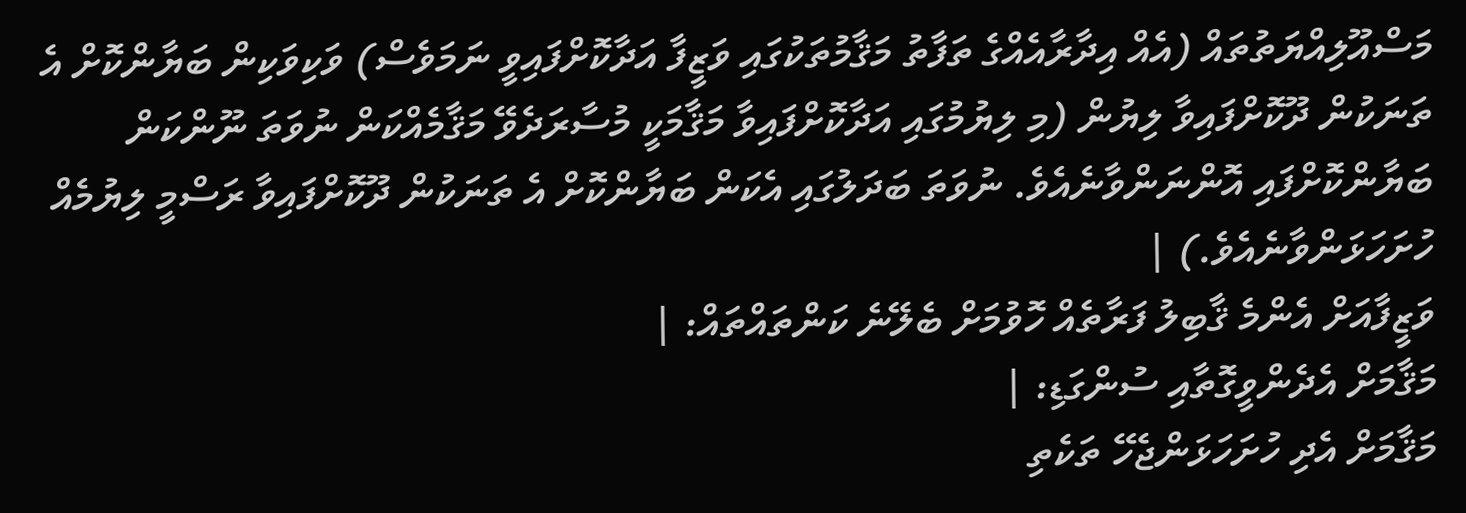މަސްއޫލިއްޔަތުތައް (އެއް އިދާރާއެއްގެ ތަފާތު މަޤާމުތަކުގައި ވަޒީފާ އަދާކޮށްފައިވީ ނަމަވެސް) ވަކިވަކިން ބަޔާންކޮށް އެ ތަނަކުން ދޫކޮށްފައިވާ ލިޔުން (މި ލިޔުމުގައި އަދާކޮށްފައިވާ މަޤާމަކީ މުސާރަދެވޭ މަޤާމެއްކަން ނުވަތަ ނޫންކަން ބަޔާންކޮށްފައި އޮންނަންވާނެއެވެ. ނުވަތަ ބަދަލުގައި އެކަން ބަޔާންކޮށް އެ ތަނަކުން ދޫކޮށްފައިވާ ރަސްމީ ލިޔުމެއް ހުށަހަޅަންވާނެއެވެ.) |
ވަޒީފާއަށް އެންމެ ޤާބިލު ފަރާތެއް ހޮވުމަށް ބެލޭނެ ކަންތައްތައް: |
މަޤާމަށް އެދެންވީގޮތާއި ސުންގަޑި: |
މަޤާމަށް އެދި ހުށަހަޅަންޖެހޭ ތަކެތި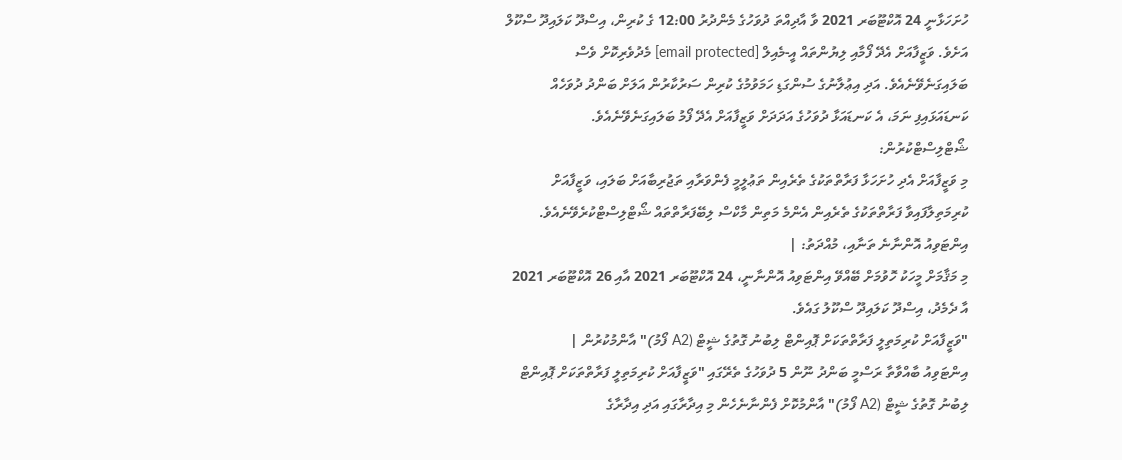ހުށަހަޅާނީ 24 އޮކްޓޫބަރ 2021 ވާ އާދިއްތަ ދުވަހުގެ މެންދުރު 12:00 ގެ ކުރިން، އިސްދޫ ކަލައިދޫ ސްކޫލް އަށެވެ. ވަޒީފާއަށް އެދޭ ފޯމާއި ލިޔުންތައް އީ-މެއިލް [email protected] މެދުވެރިކޮށް ވެސް ބަލައިގަނެވޭނެއެވެ. އަދި އިޢުލާނުގެ ސުންގަޑި ހަމަވުމުގެ ކުރިން ސަރުކާރުން އަލަށް ބަންދު ދުވަހެއް ކަނޑައަޅައިފި ނަމަ، އެ ކަނޑައަޅާ ދުވަހުގެ އަދަދަށް ވަޒީފާއަށް އެދޭ ފޯމު ބަލައިގަނެވޭނެއެވެ.
ޝޯޓްލިސްޓްކުރުން:
މި ވަޒީފާއަށް އެދި ހުށަހަޅާ ފަރާތްތަކުގެ ތެރެއިން ތަޢުލީމީ ފެންވަރާއި ތަޖުރިބާއަށް ބަލައި، ވަޒީފާއަށް ކުރިމަތިލާފައިވާ ފަރާތްތަކުގެ ތެރެއިން އެންމެ މަތިން މާކްސް ލިބޭފަރާތްތައް ޝޯޓްލިސްޓްކުރެވޭނެއެވެ.
އިންޓަވިއު އޮންނާނެ ތަނާއި، މުއްދަތު: |
މި މަޤާމަށް މީހަކު ހޮވުމަށް ބޭއްވޭ އިންޓަވިއު އޮންނާނީ، 24 އޮކްޓޫބަރ 2021 އާއި 26 އޮކްޓޫބަރ 2021 އާ ދެމެދު، އިސްދޫ ކަލައިދޫ ސްކޫލު ގައެވެ.
"ވަޒީފާއަށް ކުރިމަތިލީ ފަރާތްތަކަށް ޕޮއިންޓް ލިބުނު ގޮތުގެ ޝީޓް (A2 ފޯމު)" އާންމުކުރުން |
އިންޓަވިއު ބާއްވާތާ ރަސްމީ ބަންދު ނޫން 5 ދުވަހުގެ ތެރޭގައި "ވަޒީފާއަށް ކުރިމަތިލީ ފަރާތްތަކަށް ޕޮއިންޓް ލިބުނު ގޮތުގެ ޝީޓް (A2 ފޯމު)" އާންމުކޮށް ފެންނާނެހެން މި އިދާރާގައި އަދި އިދާރާގެ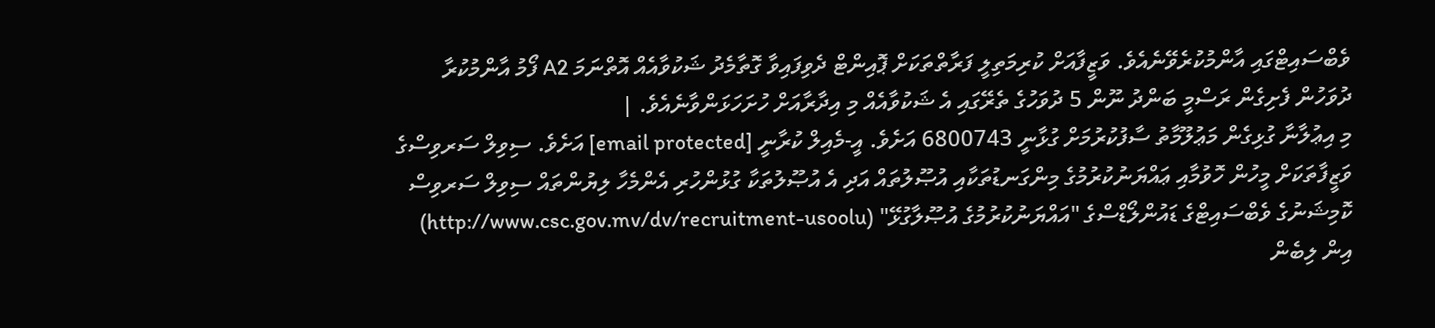ވެބްސައިޓްގައި އާންމުކުރެވޭނެއެވެ. ވަޒީފާއަށް ކުރިމަތިލީ ފަރާތްތަކަށް ޕޮއިންޓް ދެވިފައިވާ ގޮތާމެދު ޝަކުވާއެއް އޮތްނަމަ A2 ފޯމު އާންމުކުރާ ދުވަހުން ފެށިގެން ރަސްމީ ބަންދު ނޫން 5 ދުވަހުގެ ތެރޭގައި އެ ޝަކުވާއެއް މި އިދާރާއަށް ހުށަހަޅަންވާނެއެވެ. |
މި އިޢުލާނާ ގުޅިގެން މަޢުލޫމާތު ސާފުކުރުމަށް ގުޅާނީ 6800743 އަށެވެ. އީ-މެއިލް ކުރާނީ [email protected] އަށެވެ. ސިވިލް ސަރވިސްގެ ވަޒީފާތަކަށް މީހުން ހޮވުމާއި ޢައްޔަނުކުރުމުގެ މިންގަނޑުތަކާއި އުޞޫލުތައް އަދި އެ އުޞޫލުތަކާ ގުޅުންހުރި އެންމެހާ ލިޔުންތައް ސިވިލް ސަރވިސް ކޮމިޝަނުގެ ވެބްސައިޓްގެ ޑައުންލޯޑްސްގެ "އައްޔަނުކުރުމުގެ އުޞޫލާގުޅޭ" (http://www.csc.gov.mv/dv/recruitment-usoolu) އިން ލިބެން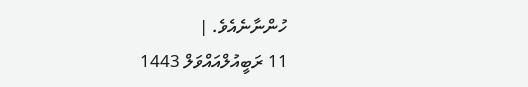ހުންނާނެއެވެ. |
11 ރަބީއުލްއައްވަލް 1443